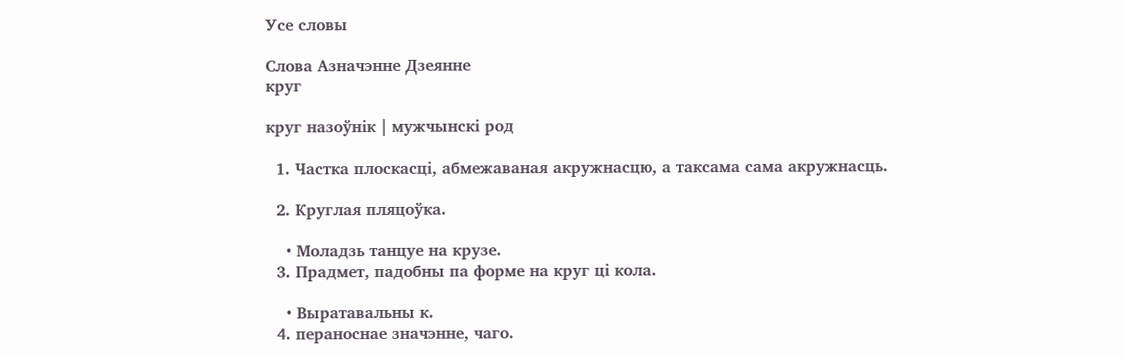Усе словы

Слова Азначэнне Дзеянне
круг

круг назоўнік | мужчынскі род

  1. Частка плоскасці, абмежаваная акружнасцю, а таксама сама акружнасць.

  2. Круглая пляцоўка.

    • Моладзь танцуе на крузе.
  3. Прадмет, падобны па форме на круг ці кола.

    • Выратавальны к.
  4. пераноснае значэнне, чаго.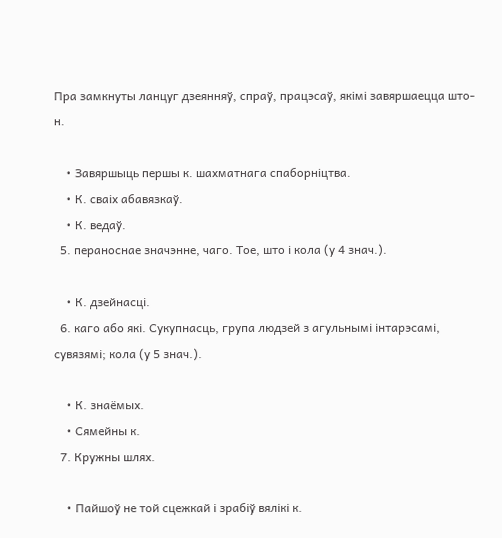Пра замкнуты ланцуг дзеянняў, спраў, працэсаў, якімі завяршаецца што-н.

    • Завяршыць першы к. шахматнага спаборніцтва.
    • К. сваіх абавязкаў.
    • К. ведаў.
  5. пераноснае значэнне, чаго. Тое, што і кола (у 4 знач.).

    • К. дзейнасці.
  6. каго або які. Сукупнасць, група людзей з агульнымі інтарэсамі, сувязямі; кола (у 5 знач.).

    • К. знаёмых.
    • Сямейны к.
  7. Кружны шлях.

    • Пайшоў не той сцежкай і зрабіў вялікі к.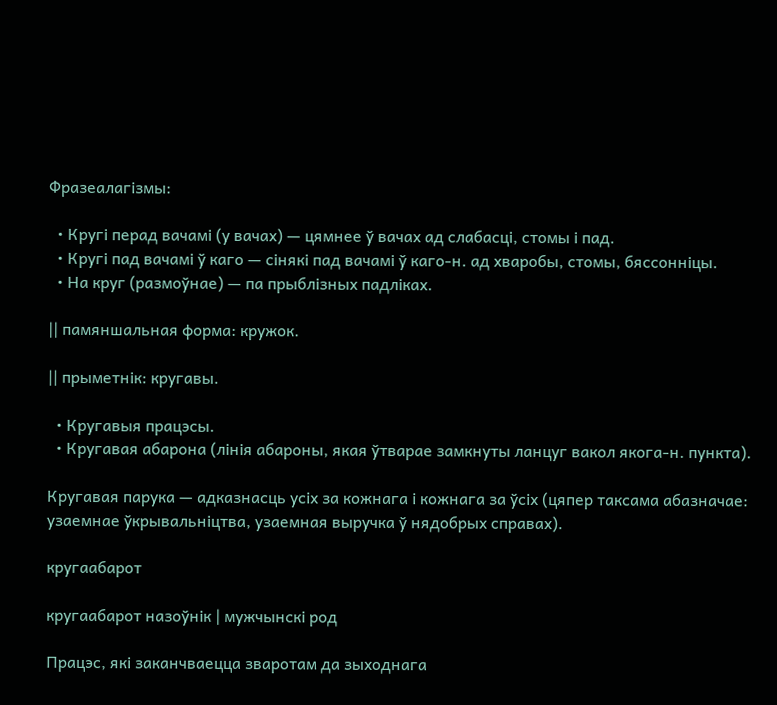Фразеалагізмы:

  • Кругі перад вачамі (у вачах) — цямнее ў вачах ад слабасці, стомы і пад.
  • Кругі пад вачамі ў каго — сінякі пад вачамі ў каго-н. ад хваробы, стомы, бяссонніцы.
  • На круг (размоўнае) — па прыблізных падліках.

|| памяншальная форма: кружок.

|| прыметнік: кругавы.

  • Кругавыя працэсы.
  • Кругавая абарона (лінія абароны, якая ўтварае замкнуты ланцуг вакол якога-н. пункта).

Кругавая парука — адказнасць усіх за кожнага і кожнага за ўсіх (цяпер таксама абазначае: узаемнае ўкрывальніцтва, узаемная выручка ў нядобрых справах).

кругаабарот

кругаабарот назоўнік | мужчынскі род

Працэс, які заканчваецца зваротам да зыходнага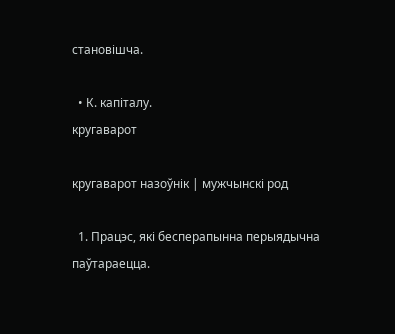становішча.

  • К. капіталу.
кругаварот

кругаварот назоўнік | мужчынскі род

  1. Працэс, які бесперапынна перыядычна паўтараецца.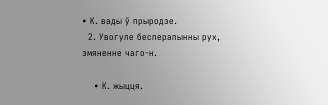• К. вады ў прыродзе.
  2. Увогуле бесперапынны рух, змяненне чаго-н.

    • К. жыцця.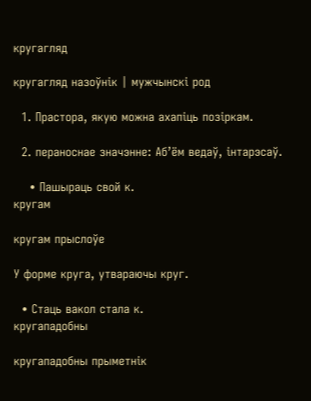кругагляд

кругагляд назоўнік | мужчынскі род

  1. Прастора, якую можна ахапіць позіркам.

  2. пераноснае значэнне: Аб’ём ведаў, інтарэсаў.

    • Пашыраць свой к.
кругам

кругам прыслоўе

У форме круга, утвараючы круг.

  • Стаць вакол стала к.
кругападобны

кругападобны прыметнік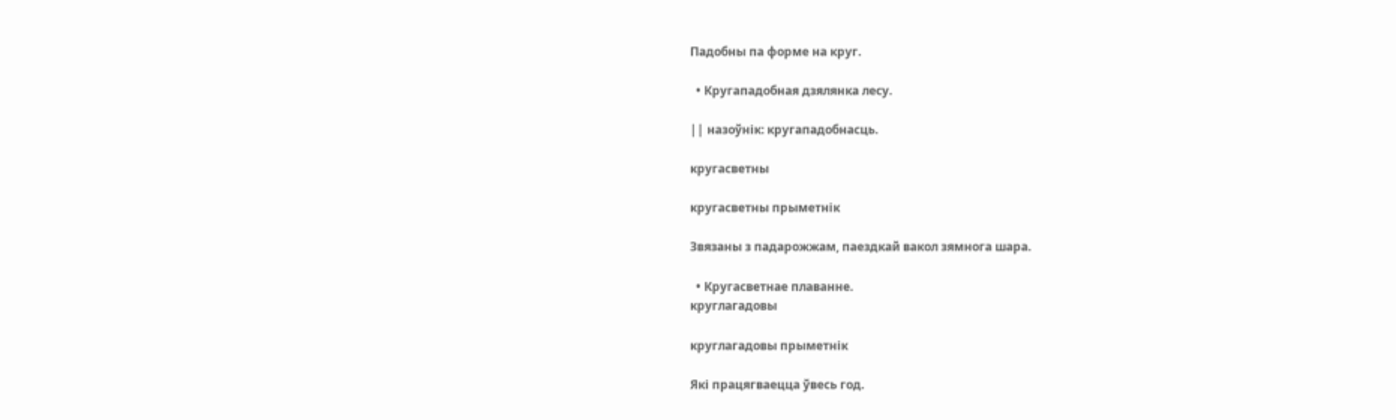Падобны па форме на круг.

  • Кругападобная дзялянка лесу.

|| назоўнік: кругападобнасць.

кругасветны

кругасветны прыметнік

Звязаны з падарожжам, паездкай вакол зямнога шара.

  • Кругасветнае плаванне.
круглагадовы

круглагадовы прыметнік

Які працягваецца ўвесь год.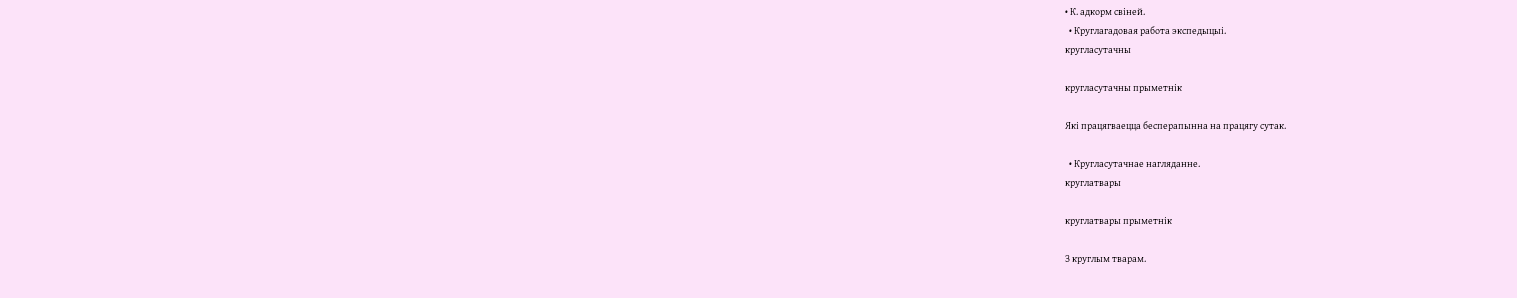• К. адкорм свіней.
  • Круглагадовая работа экспедыцыі.
кругласутачны

кругласутачны прыметнік

Які працягваецца бесперапынна на працягу сутак.

  • Кругласутачнае нагляданне.
круглатвары

круглатвары прыметнік

З круглым тварам.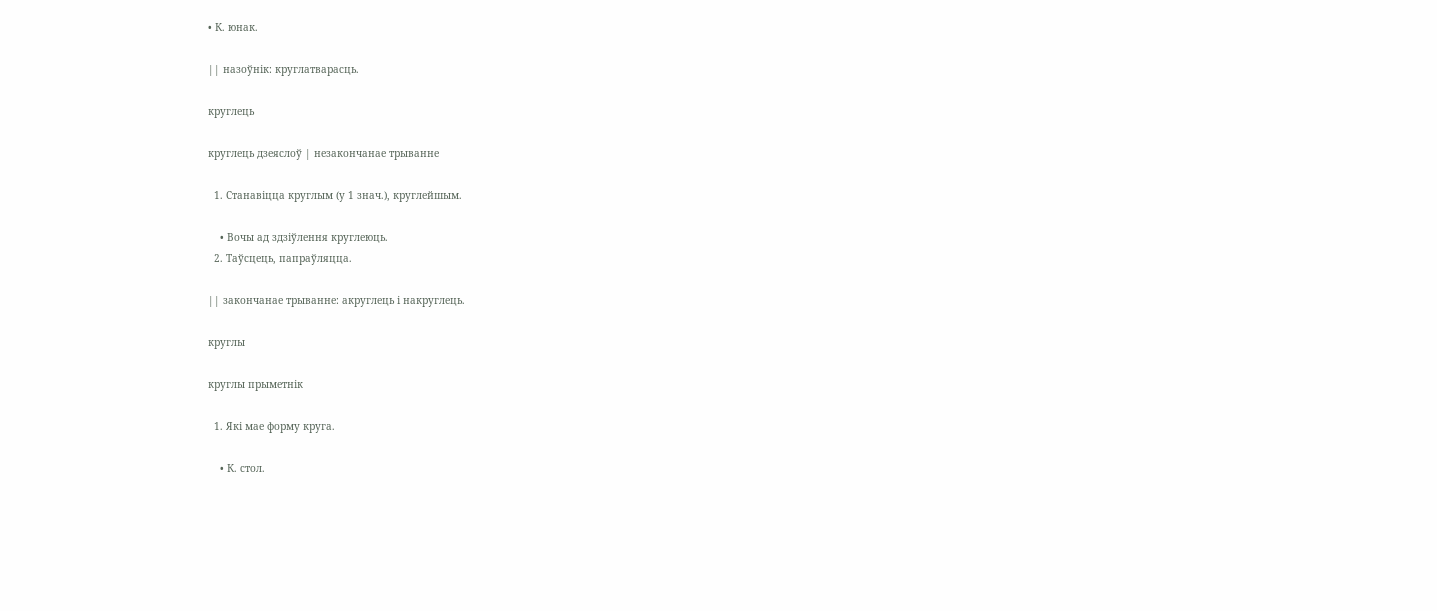• К. юнак.

|| назоўнік: круглатварасць.

круглець

круглець дзеяслоў | незакончанае трыванне

  1. Станавіцца круглым (у 1 знач.), круглейшым.

    • Вочы ад здзіўлення круглеюць.
  2. Таўсцець, папраўляцца.

|| закончанае трыванне: акруглець і накруглець.

круглы

круглы прыметнік

  1. Які мае форму круга.

    • К. стол.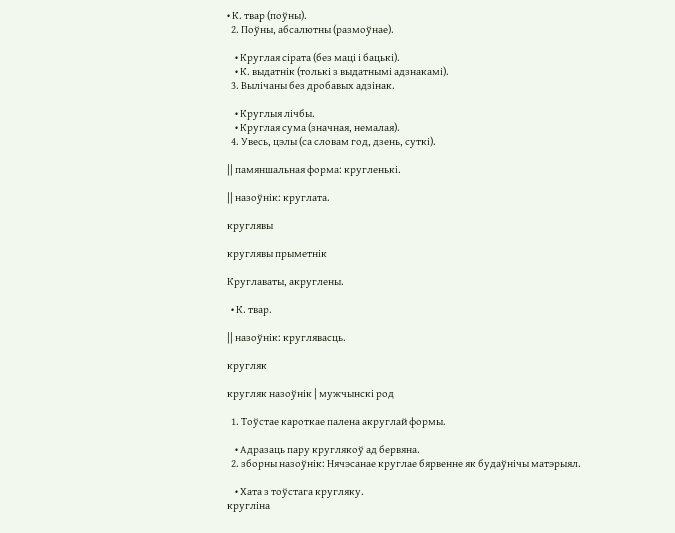• К. твар (поўны).
  2. Поўны, абсалютны (размоўнае).

    • Круглая сірата (без маці і бацькі).
    • К. выдатнік (толькі з выдатнымі адзнакамі).
  3. Вылічаны без дробавых адзінак.

    • Круглыя лічбы.
    • Круглая сума (значная, немалая).
  4. Увесь, цэлы (са словам год, дзень, суткі).

|| памяншальная форма: кругленькі.

|| назоўнік: круглата.

круглявы

круглявы прыметнік

Круглаваты, акруглены.

  • К. твар.

|| назоўнік: круглявасць.

кругляк

кругляк назоўнік | мужчынскі род

  1. Тоўстае кароткае палена акруглай формы.

    • Адразаць пару круглякоў ад бервяна.
  2. зборны назоўнік: Нячэсанае круглае бярвенне як будаўнічы матэрыял.

    • Хата з тоўстага кругляку.
кругліна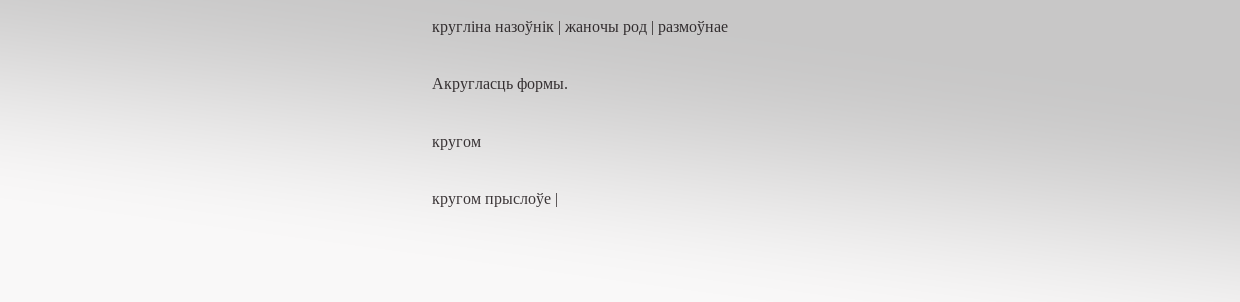кругліна назоўнік | жаночы род | размоўнае

Акругласць формы.

кругом

кругом прыслоўе |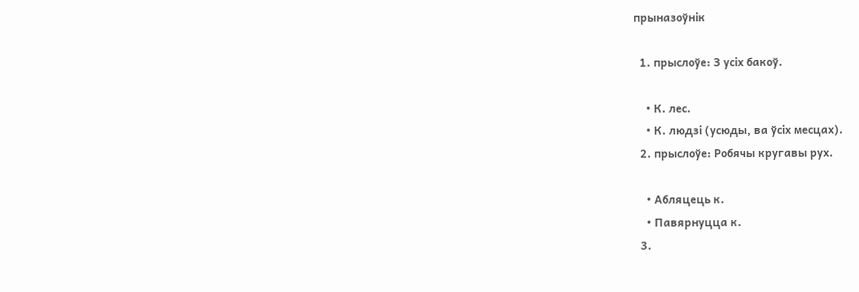прыназоўнік

  1. прыслоўе: З усіх бакоў.

    • К. лес.
    • К. людзі (усюды, ва ўсіх месцах).
  2. прыслоўе: Робячы кругавы рух.

    • Абляцець к.
    • Павярнуцца к.
  3.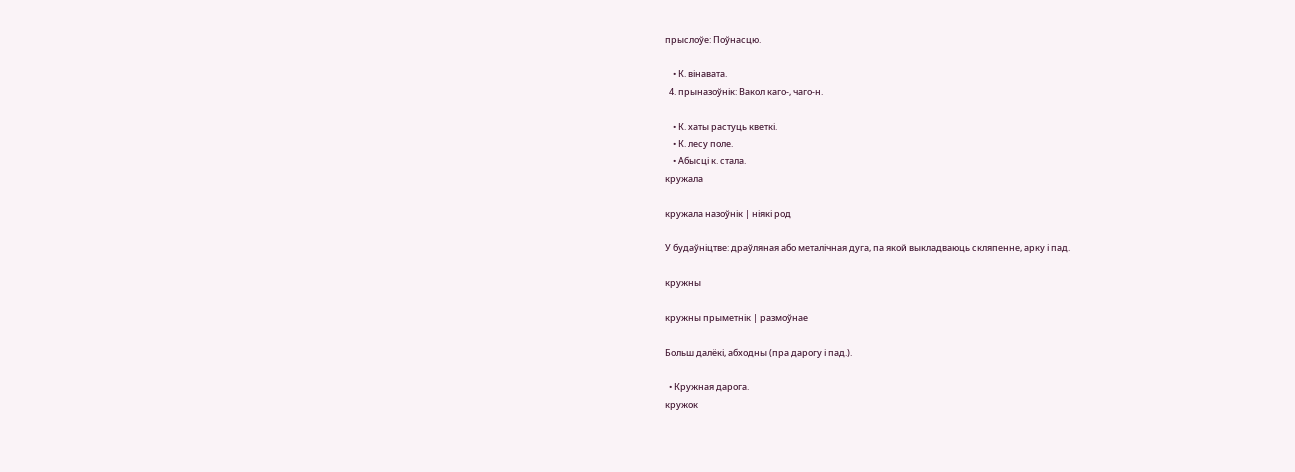прыслоўе: Поўнасцю.

    • К. вінавата.
  4. прыназоўнік: Вакол каго-, чаго-н.

    • К. хаты растуць кветкі.
    • К. лесу поле.
    • Абысці к. стала.
кружала

кружала назоўнік | ніякі род

У будаўніцтве: драўляная або металічная дуга, па якой выкладваюць скляпенне, арку і пад.

кружны

кружны прыметнік | размоўнае

Больш далёкі, абходны (пра дарогу і пад.).

  • Кружная дарога.
кружок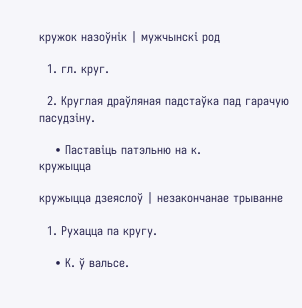кружок назоўнік | мужчынскі род

  1. гл. круг.

  2. Круглая драўляная падстаўка пад гарачую пасудзіну.

    • Паставіць патэльню на к.
кружыцца

кружыцца дзеяслоў | незакончанае трыванне

  1. Рухацца па кругу.

    • К. ў вальсе.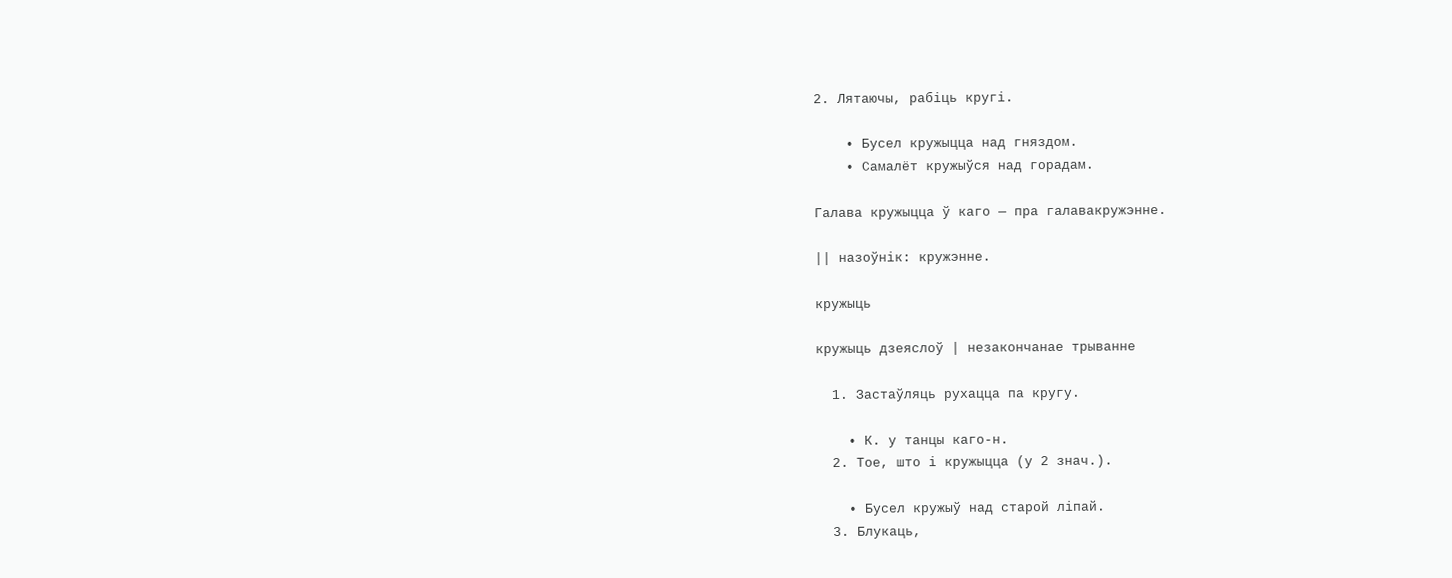2. Лятаючы, рабіць кругі.

    • Бусел кружыцца над гняздом.
    • Самалёт кружыўся над горадам.

Галава кружыцца ў каго — пра галавакружэнне.

|| назоўнік: кружэнне.

кружыць

кружыць дзеяслоў | незакончанае трыванне

  1. Застаўляць рухацца па кругу.

    • К. у танцы каго-н.
  2. Тое, што і кружыцца (у 2 знач.).

    • Бусел кружыў над старой ліпай.
  3. Блукаць,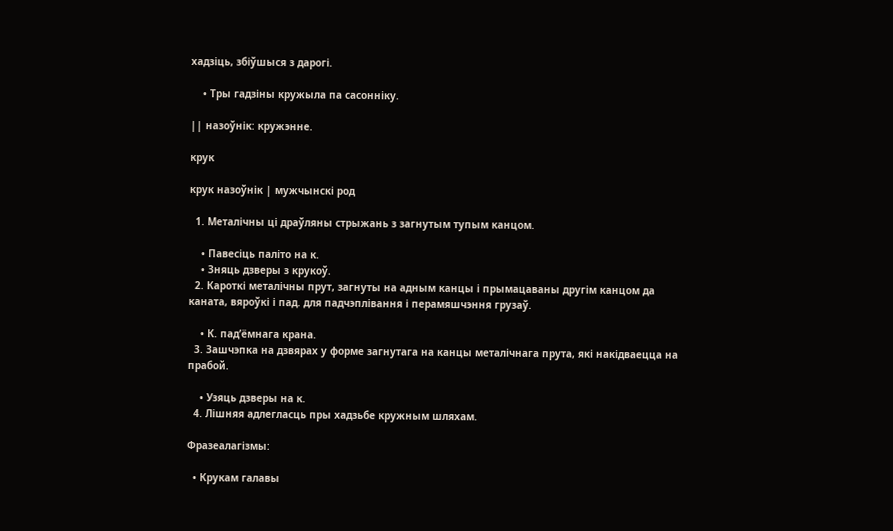хадзіць, збіўшыся з дарогі.

    • Тры гадзіны кружыла па сасонніку.

|| назоўнік: кружэнне.

крук

крук назоўнік | мужчынскі род

  1. Металічны ці драўляны стрыжань з загнутым тупым канцом.

    • Павесіць паліто на к.
    • Зняць дзверы з крукоў.
  2. Кароткі металічны прут, загнуты на адным канцы і прымацаваны другім канцом да каната, вяроўкі і пад. для падчэплівання і перамяшчэння грузаў.

    • К. пад’ёмнага крана.
  3. Зашчэпка на дзвярах у форме загнутага на канцы металічнага прута, які накідваецца на прабой.

    • Узяць дзверы на к.
  4. Лішняя адлегласць пры хадзьбе кружным шляхам.

Фразеалагізмы:

  • Крукам галавы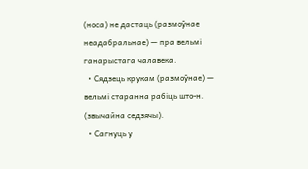(носа) не дастаць (размоўнае неадабральнае) — пра вельмі ганарыстага чалавека.
  • Сядзець крукам (размоўнае) — вельмі старанна рабіць што-н. (звычайна седзячы).
  • Сагнуць у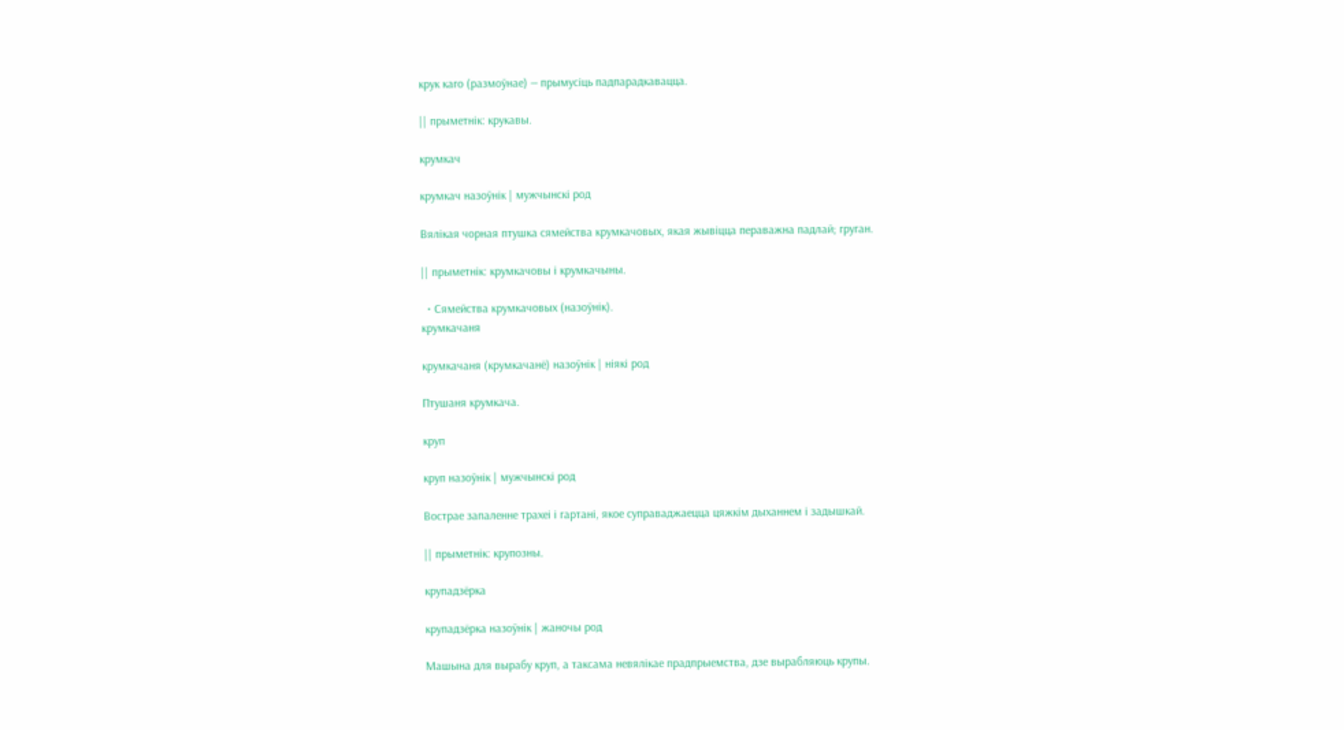крук каго (размоўнае) — прымусіць падпарадкавацца.

|| прыметнік: крукавы.

крумкач

крумкач назоўнік | мужчынскі род

Вялікая чорная птушка сямейства крумкачовых, якая жывіцца пераважна падлай; груган.

|| прыметнік: крумкачовы і крумкачыны.

  • Сямейства крумкачовых (назоўнік).
крумкачаня

крумкачаня (крумкачанё) назоўнік | ніякі род

Птушаня крумкача.

круп

круп назоўнік | мужчынскі род

Вострае запаленне трахеі і гартані, якое суправаджаецца цяжкім дыханнем і задышкай.

|| прыметнік: крупозны.

крупадзёрка

крупадзёрка назоўнік | жаночы род

Машына для вырабу круп, а таксама невялікае прадпрыемства, дзе вырабляюць крупы.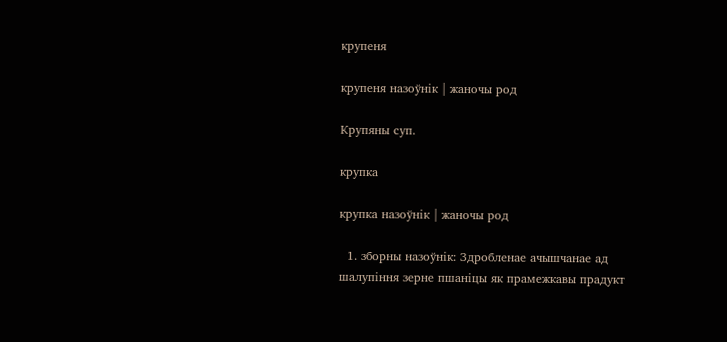крупеня

крупеня назоўнік | жаночы род

Крупяны суп.

крупка

крупка назоўнік | жаночы род

  1. зборны назоўнік: Здробленае ачышчанае ад шалупіння зерне пшаніцы як прамежкавы прадукт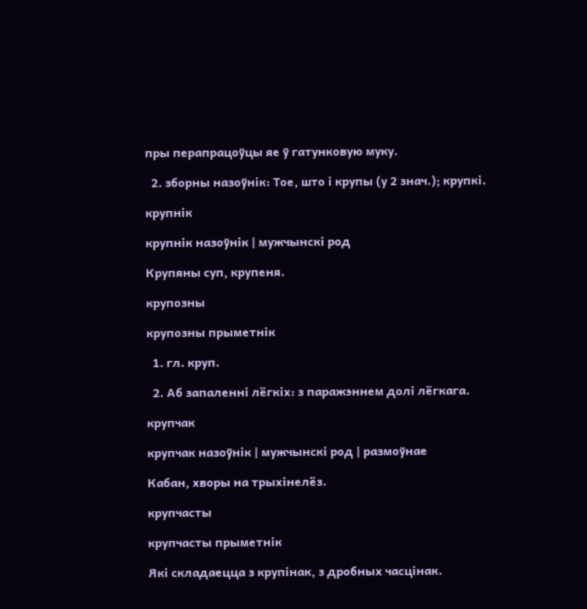пры перапрацоўцы яе ў гатунковую муку.

  2. зборны назоўнік: Тое, што і крупы (у 2 знач.); крупкі.

крупнік

крупнік назоўнік | мужчынскі род

Крупяны суп, крупеня.

крупозны

крупозны прыметнік

  1. гл. круп.

  2. Аб запаленні лёгкіх: з паражэннем долі лёгкага.

крупчак

крупчак назоўнік | мужчынскі род | размоўнае

Кабан, хворы на трыхінелёз.

крупчасты

крупчасты прыметнік

Які складаецца з крупінак, з дробных часцінак.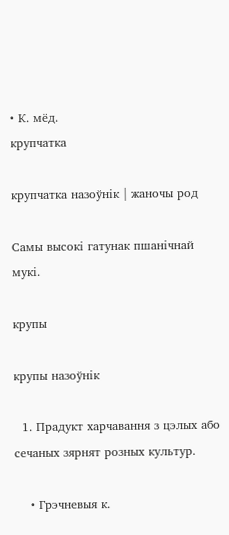• К. мёд.
крупчатка

крупчатка назоўнік | жаночы род

Самы высокі гатунак пшанічнай мукі.

крупы

крупы назоўнік

  1. Прадукт харчавання з цэлых або сечаных зярнят розных культур.

    • Грэчневыя к.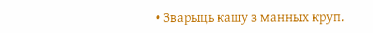• Зварыць кашу з манных круп.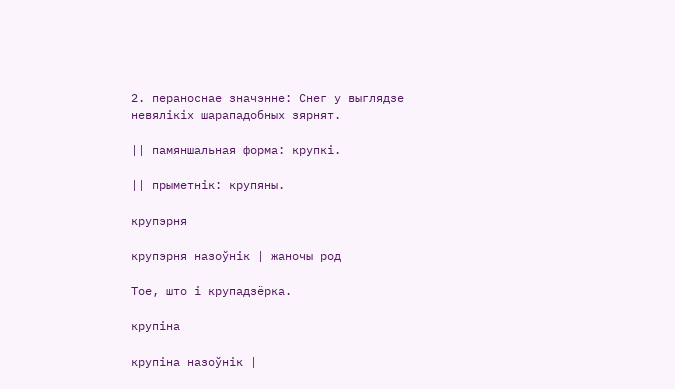2. пераноснае значэнне: Снег у выглядзе невялікіх шарападобных зярнят.

|| памяншальная форма: крупкі.

|| прыметнік: крупяны.

крупэрня

крупэрня назоўнік | жаночы род

Тое, што і крупадзёрка.

крупіна

крупіна назоўнік |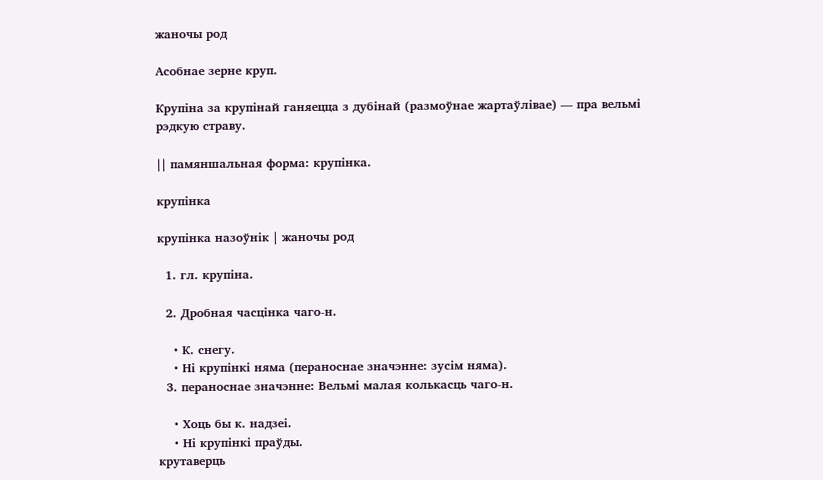жаночы род

Асобнае зерне круп.

Крупіна за крупінай ганяецца з дубінай (размоўнае жартаўлівае) — пра вельмі рэдкую страву.

|| памяншальная форма: крупінка.

крупінка

крупінка назоўнік | жаночы род

  1. гл. крупіна.

  2. Дробная часцінка чаго-н.

    • К. снегу.
    • Ні крупінкі няма (пераноснае значэнне: зусім няма).
  3. пераноснае значэнне: Вельмі малая колькасць чаго-н.

    • Хоць бы к. надзеі.
    • Ні крупінкі праўды.
крутаверць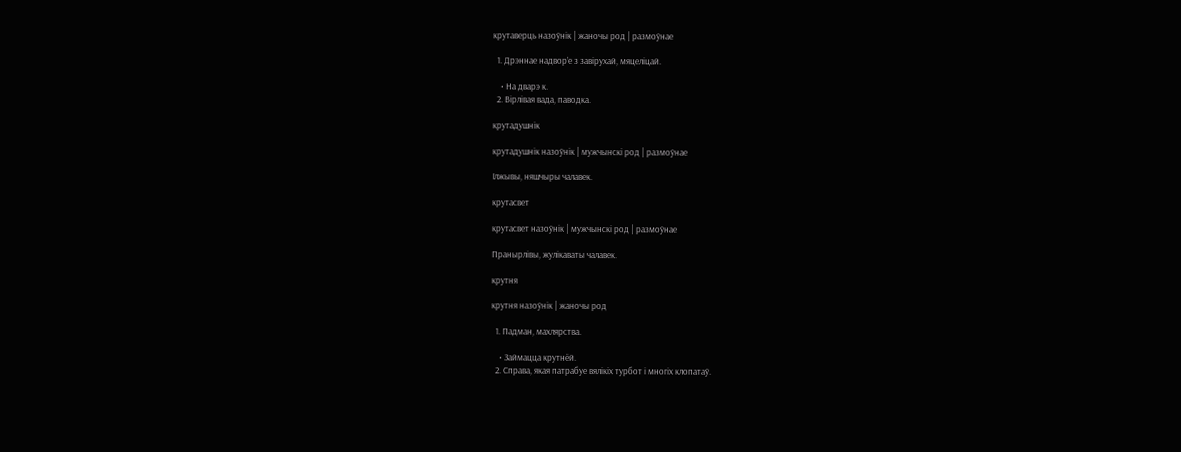крутаверць назоўнік | жаночы род | размоўнае

  1. Дрэннае надвор’е з завірухай, мяцеліцай.

    • На дварэ к.
  2. Вірлівая вада, паводка.

крутадушнік

крутадушнік назоўнік | мужчынскі род | размоўнае

Ілжывы, няшчыры чалавек.

крутасвет

крутасвет назоўнік | мужчынскі род | размоўнае

Пранырлівы, жулікаваты чалавек.

крутня

крутня назоўнік | жаночы род

  1. Падман, махлярства.

    • Займацца крутнёй.
  2. Справа, якая патрабуе вялікіх турбот і многіх клопатаў.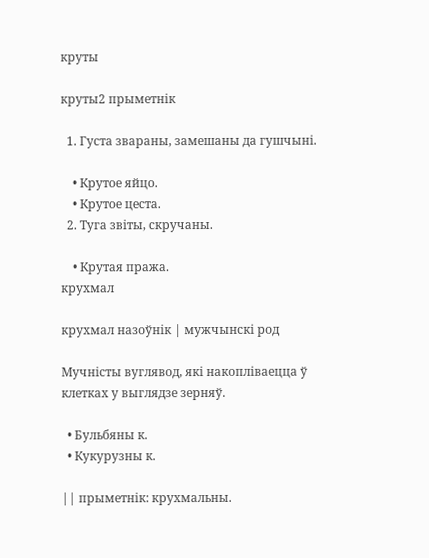круты

круты2 прыметнік

  1. Густа звараны, замешаны да гушчыні.

    • Крутое яйцо.
    • Крутое цеста.
  2. Туга звіты, скручаны.

    • Крутая пража.
крухмал

крухмал назоўнік | мужчынскі род

Мучністы вуглявод, які накопліваецца ў клетках у выглядзе зерняў.

  • Бульбяны к.
  • Кукурузны к.

|| прыметнік: крухмальны.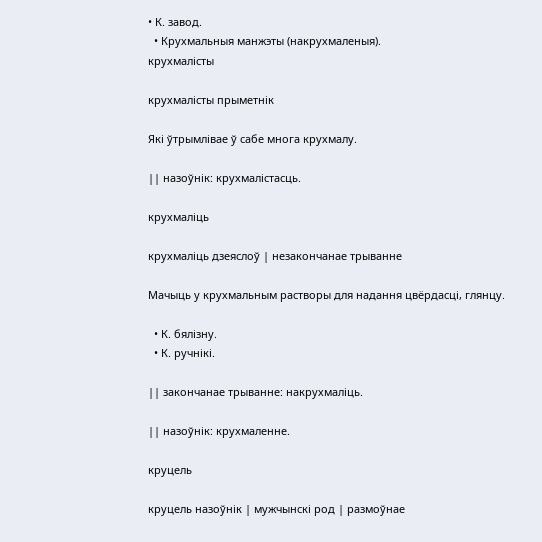• К. завод.
  • Крухмальныя манжэты (накрухмаленыя).
крухмалісты

крухмалісты прыметнік

Які ўтрымлівае ў сабе многа крухмалу.

|| назоўнік: крухмалістасць.

крухмаліць

крухмаліць дзеяслоў | незакончанае трыванне

Мачыць у крухмальным растворы для надання цвёрдасці, глянцу.

  • К. бялізну.
  • К. ручнікі.

|| закончанае трыванне: накрухмаліць.

|| назоўнік: крухмаленне.

круцель

круцель назоўнік | мужчынскі род | размоўнае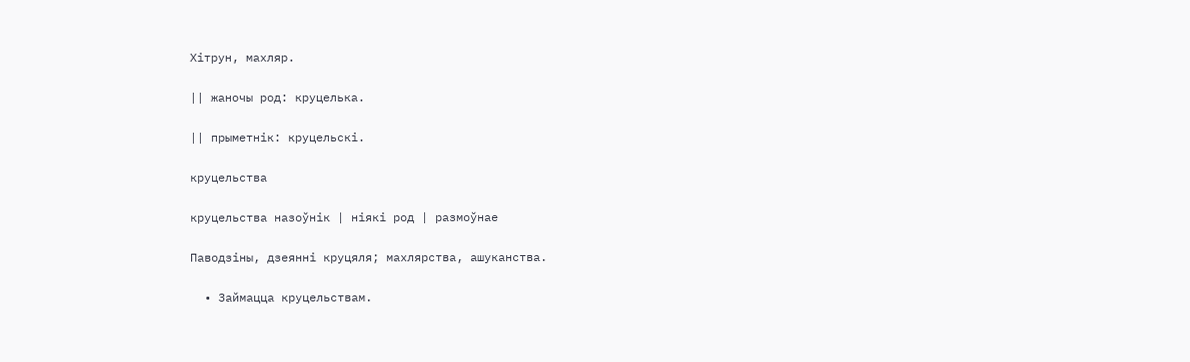Хітрун, махляр.

|| жаночы род: круцелька.

|| прыметнік: круцельскі.

круцельства

круцельства назоўнік | ніякі род | размоўнае

Паводзіны, дзеянні круцяля; махлярства, ашуканства.

  • Займацца круцельствам.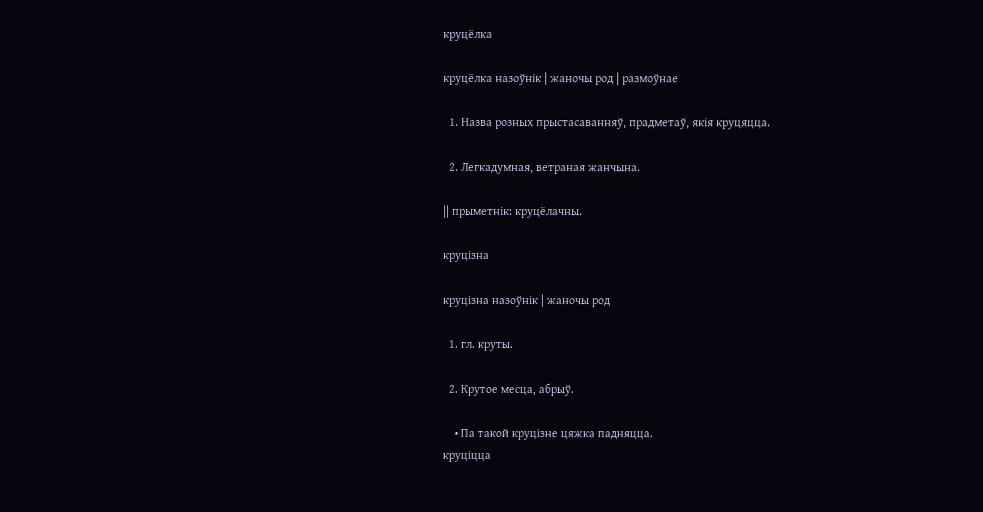круцёлка

круцёлка назоўнік | жаночы род | размоўнае

  1. Назва розных прыстасаванняў, прадметаў, якія круцяцца.

  2. Легкадумная, ветраная жанчына.

|| прыметнік: круцёлачны.

круцізна

круцізна назоўнік | жаночы род

  1. гл. круты.

  2. Крутое месца, абрыў.

    • Па такой круцізне цяжка падняцца.
круціцца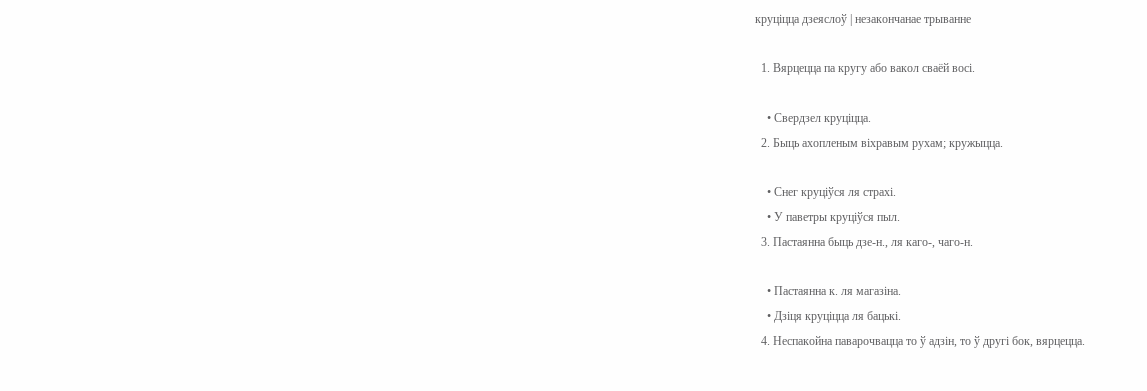круціцца дзеяслоў | незакончанае трыванне

  1. Вярцецца па кругу або вакол сваёй восі.

    • Свердзел круціцца.
  2. Быць ахопленым віхравым рухам; кружыцца.

    • Снег круціўся ля страхі.
    • У паветры круціўся пыл.
  3. Пастаянна быць дзе-н., ля каго-, чаго-н.

    • Пастаянна к. ля магазіна.
    • Дзіця круціцца ля бацькі.
  4. Неспакойна паварочвацца то ў адзін, то ў другі бок, вярцецца.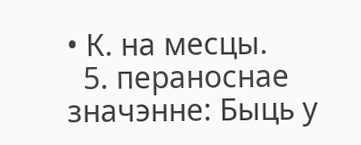• К. на месцы.
  5. пераноснае значэнне: Быць у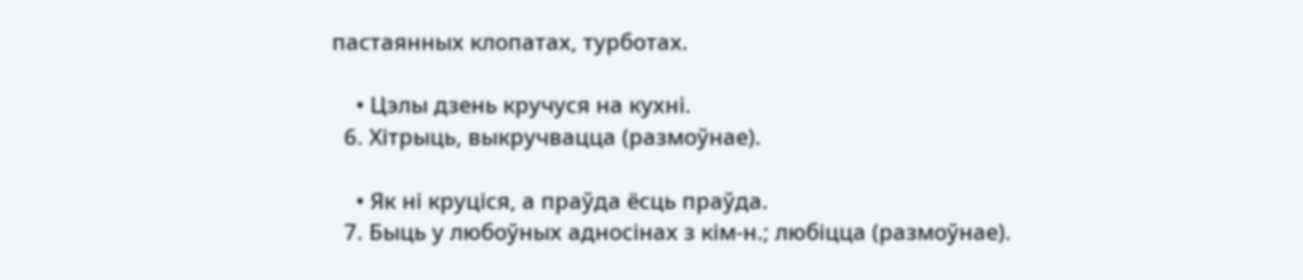пастаянных клопатах, турботах.

    • Цэлы дзень кручуся на кухні.
  6. Хітрыць, выкручвацца (размоўнае).

    • Як ні круціся, а праўда ёсць праўда.
  7. Быць у любоўных адносінах з кім-н.; любіцца (размоўнае).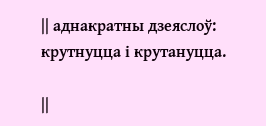|| аднакратны дзеяслоў: крутнуцца і крутануцца.

||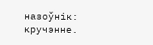назоўнік: кручэнне.